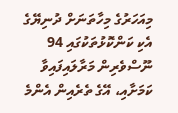މިއަހަރުގެ މިހާތަނަށް ދުނިޔޭގެ އެކި ކަންކޮޅުތަކުގައި 94 ނޫސްވެރިން މަރާލައިފައިވާ ކަމަށާއި، އޭގެ ތެރެއިން އެންމެ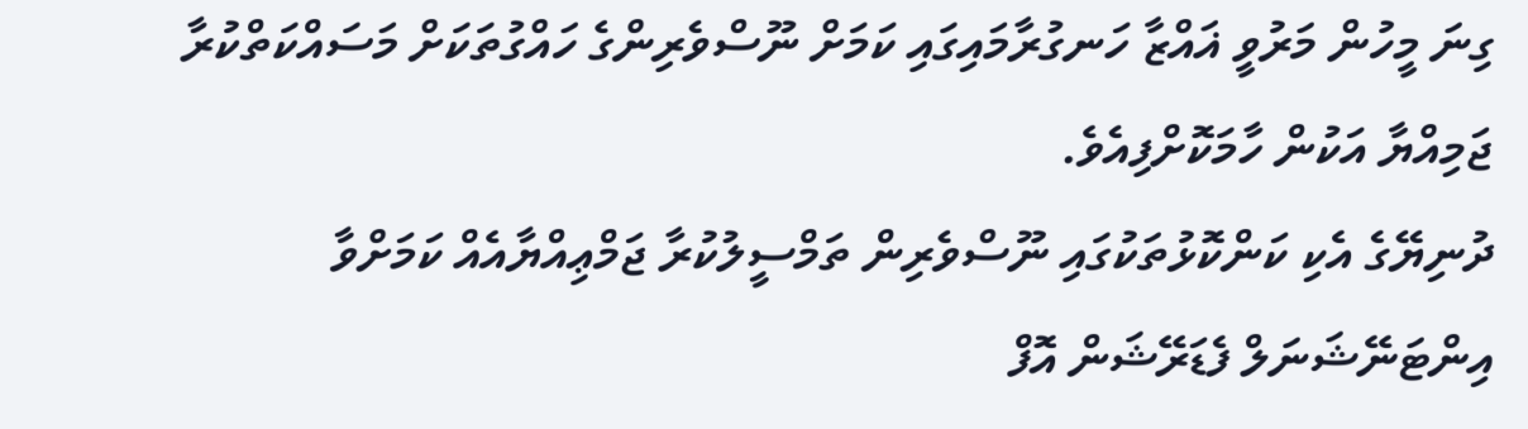ގިނަ މީހުން މަރުވީ ޣައްޒާ ހަނގުރާމައިގައި ކަމަށް ނޫސްވެރިންގެ ހައްގުތަކަށް މަސައްކަތްކުރާ ޖަމިއްޔާ އަކުން ހާމަކޮށްފިއެވެ.
ދުނިޔޭގެ އެކި ކަންކޮޅުތަކުގައި ނޫސްވެރިން ތަމްސީލުކުރާ ޖަމްޢިއްޔާއެއް ކަމަށްވާ އިންޓަނޭޝަނަލް ފެޑަރޭޝަން އޮފް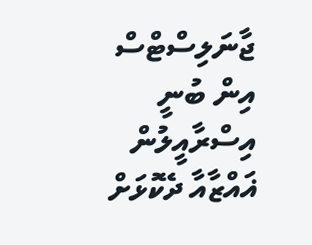ޖާނަލިސްޓްސް އިން ބުނީ އިސްރާއީލުން ޣައްޒާއާ ދެކޮޅަށް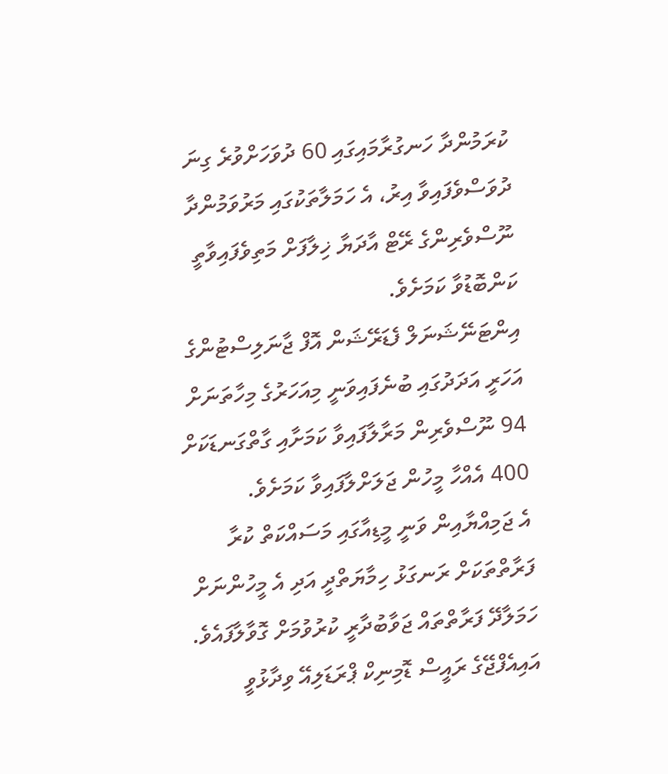ކުރަމުންދާ ހަނގުރާމައިގައި 60 ދުވަހަށްވުރެ ގިނަ ދުވަސްވެފައިވާ އިރު، އެ ހަމަލާތަކުގައި މަރުވަމުންދާ ނޫސްވެރިންގެ ރޭޓް އާދަޔާ ޚިލާފަށް މަތިވެފައިވާތީ ކަންބޮޑުވާ ކަމަށެވެ.
އިންޓަނޭޝަނަލް ފެޑަރޭޝަން އޮފް ޖާނަލިސްޓުންގެ އަހަރީ އަދަދުގައި ބުނެފައިވަނީ މިއަހަރުގެ މިހާތަނަށް 94 ނޫސްވެރިން މަރާލާފައިވާ ކަމަށާއި ގާތްގަނޑަކަށް 400 އެއްހާ މީހުން ޖަލަށްލާފައިވާ ކަމަށެވެ.
އެ ޖަމިއްޔާއިން ވަނީ މީޑިއާގައި މަސައްކަތް ކުރާ ފަރާތްތަކަށް ރަނގަޅު ހިމާޔަތްދީ އަދި އެ މީހުންނަށް ހަމަލާދޭ ފަރާތްތައް ޖަވާބުދާރީ ކުރުވުމަށް ގޮވާލާފައެވެ.
އައިއެފްޖޭގެ ރައީސް ޑޮމިނިކް ޕްރަޑަލިއޭ ވިދާޅުވީ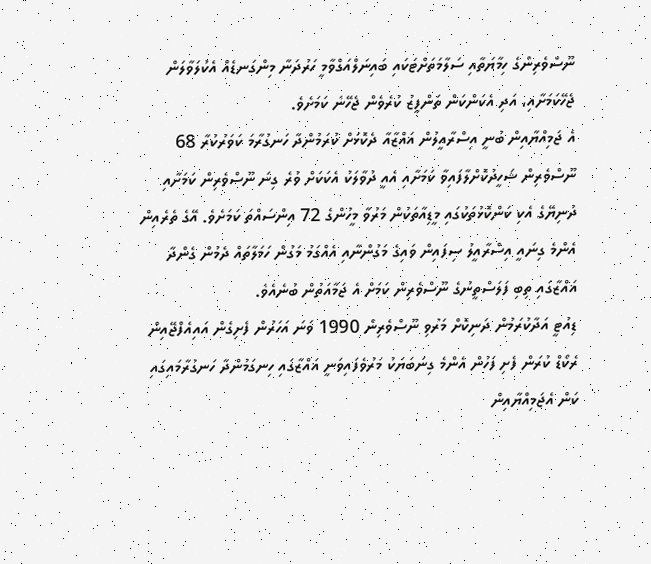ނޫސްވެރިންގެ ހިމާޔަތާއި ސަލާމަތަށްޓަކައި ބައިނަލްއަގްވާމީ ހަރުދަނާ މިންގަނޑެއް އެކުލަވާލަން ޖެހޭކަމަށާއި، އަދި އެކަންކަން ތަންފީޒު ކުރެވެން ޖެހޭނެ ކަމަށެވެ.
އެ ޖަމިއްޔާއިން ބުނީ އިސްރާއީލުން ޣައްޒާއާ ދެކޮޅަށް ކުރަމުންދާ ހަނގުރާމަ ކަވަރުކުރާ 68 ނޫސްވެރިން ޝަހީދުކޮށްލާފައިވާ ކަމަށާއި އެއީ ދުވާލަކު އެކަކަށް ވުރެ ގިނަ ނޫސްވެރިން ކަމަށާއި ދުނިޔޭގެ އެކި ކަންކޮޅުތަކުގައި މީޑިއާތަކުން މަރުވާ މީހުންގެ 72 އިންސައްތަ ކަމަށެވެ. އޭގެ ތެރެއިން އެންމެ ގިނައީ އިސްރާއީލު ސިފައިން ވައިގެ މަގުންނާއި އެއްގަމު މަގުން ހަމަލާތައް ދެމުން ގެންދާ ޣައްޒާގައި ތިބި ފަލަސްތީނުގެ ނޫސްވެރިން ކަމަށް އެ ޖަމާއަތުން ބުނެއެވެ.
ޑިއުޓީ އަދާކުރަމުން ދަނިކޮށް މަރުވި ނޫސްވެރިން 1990 ވަނަ އަހަރުން ފެށިގެން އައިއެފްޖޭއިން ރެކޯޑް ކުރަން ފެށި ފަހުން އެންމެ ގިނަބަޔަކު މަރުވެފައިވަނީ ޣައްޒާގައި ހިނގަމުންދާ ހަނގުރާމައިގައި ކަން އެޖަމިއްޔާއިން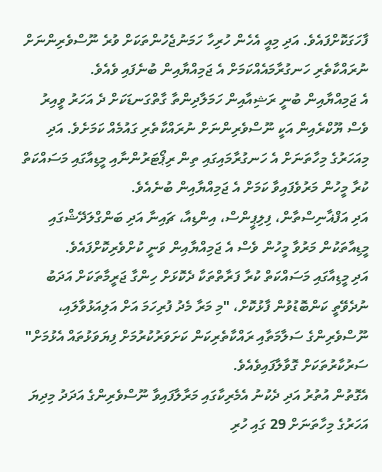ފާހަގަކޮށްފައެވެ. އަދި މިއީ އެހެން ހުރިހާ ހަމަނުޖެހުންތަކަށް ވުރެ ނޫސްވެރިންނަށް ނުރައްކާތެރި ހަނގުރާމައެއްކަމަށް އެ ޖަމިއްޔާއިން ބުނެފައި ވެއެވެ.
އެ ޖަމިއްޔާއިން ބުނީ ރަޝިއާއިން ހަމަލާދިންތާ ގާތްގަނޑަކަށް ދެ އަހަރު ވީއިރު ވެސް ޔޫކްރެއިން އަކީ ނޫސްވެރިންނަށް ނުރައްކާތެރި ގައުމެއް ކަމަށެވެ. އަދި މިއަހަރުގެ މިހާތަނަށް އެ ހަނގުރާމައިގައި ތިން ރިޕޯޓަރުންނާއި މީޑިއާގައި މަސައްކަތް ކުރާ މީހުން މަރުވެފައިވާ ކަމަށް އެ ޖަމިއްޔާއިން ބުނެއެވެ.
އަދި އަފްޣާނިސްތާން، ފިލިޕީންސް، އިންޑިއާ، ޗައިނާ އަދި ބަންގްލަދޭޝްގައި މީޑިއާތަކުން މަރުވާ މީހުން ވެސް އެ ޖަމިއްޔާއިން ވަނީ ކުށްވެރިކޮށްފައެވެ.
އަދި މީޑިއާގައި މަސައްކަތް ކުރާ ފަރާތްތަކާ ދެކޮޅަށް ހިންގާ ޖަރީމާތަކަށް އަދަބު ނުދެވޭތީ ކަންބޮޑުވުން ފާޅުކޮށް، "މި މަރާ މެދު ފުރިހަމަ އަށް އަލިއަޅުވާލައި، ނޫސްވެރިންގެ ސަލާމަތާއި ރައްކާތެރިކަން ކަށަވަރުކުރުމަށް ފިޔަވަޅުތައް އެޅުމަށް" ސަރުކާރުތަކަށް ގޮވާލާފައިވެއެވެ.
އެގޮތުން އުތުރު އަދި ދެކުނު އެމެރިކާގައި މަރާލާފައިވާ ނޫސްވެރިންގެ އަދަދު މިދިޔަ އަހަރުގެ މިހާތަނަށް 29 ގައި ހުރި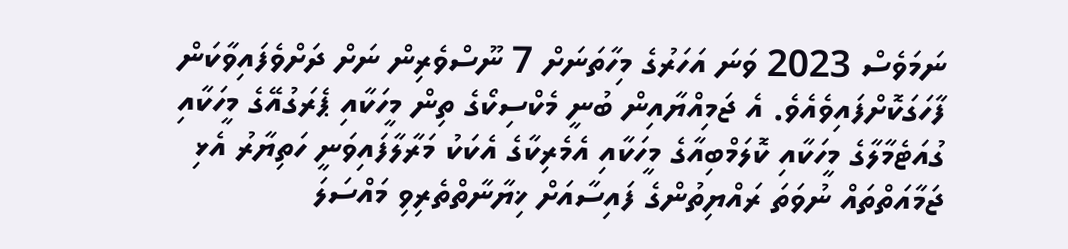ނަމަވެސް 2023 ވަނަ އަހަރުގެ މިހާތަނަށް 7 ނޫސްވެރިން ނަށް ދަށްވެފައިވާކަން ފާހަގަކޮށްފައިވެއެވެ. އެ ޖަމިއްޔާއިން ބުނީ މެކްސިކޯގެ ތިން މީހަކާއި ޕެރަގުއޭގެ މީހަކާއި ގުއަޓެމާލާގެ މީހަކާއި ކޮލަމްބިއާގެ މީހަކާއި އެމެރިކާގެ އެކަކު މަރާލާފައިވަނީ ހަތިޔާރު އެޅި ޖަމާއަތްތައް ނުވަތަ ރައްޔިތުންގެ ފައިސާއަށް ޚިޔާނާތްތެރިވި މައްސަލަ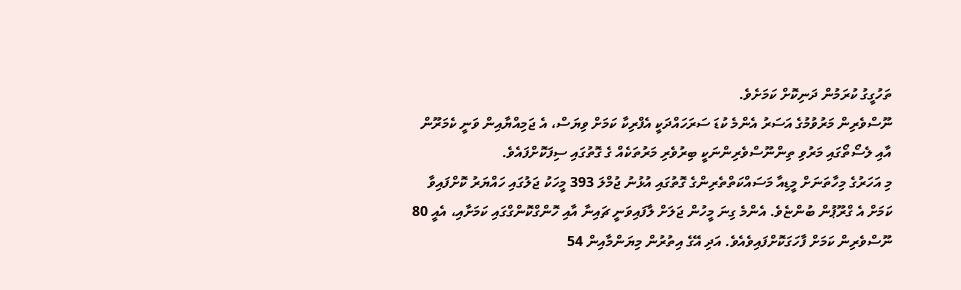ތަހުގީގު ކުރަމުން ދަނިކޮށް ކަމަށެވެ.
ނޫސްވެރިން މަރުވުމުގެ އަސަރު އެންމެ ކުޑަ ސަރަހައްދަކީ އެފްރިކާ ކަމަށް ވިޔަސް، އެ ޖަމިއްޔާއިން ވަނީ ކެމަރޫން އާއި ލެސޯތޯގައި މަރުވި ތިންނޫސްވެރިންނަކީ ބިރުވެރި މަރުތަކެއް ގެ ގޮތުގައި ސިފަކޮށްފައެވެ.
މި އަހަރުގެ މިހާތަނަށް މީޑިއާ މަސައްކަތްތެރިންގެ ގޮތުގައި އުޅުނު ޖުމްލަ 393 މީހަކު ޖަލުގައި ހައްޔަރު ކޮށްފައިވާ ކަމަށް އެ ގްރޫޕުން ބުންޏެވެ. އެންމެ ގިނަ މީހުން ޖަލަށް ލާފައިވަނީ ޗައިނާ އާއި ހޮންގްކޮންގްގައި ކަމަށާއި، އެއީ 80 ނޫސްވެރިން ކަމަށް ފާހަގަކޮށްފައިވެއެވެ. އަދި އޭގެ އިތުރުން މިޔަންމާއިން 54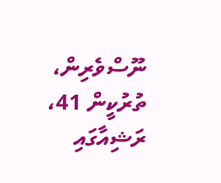ނޫސްވެރިން، ތުރުކީން 41، ރަޝިއާގައި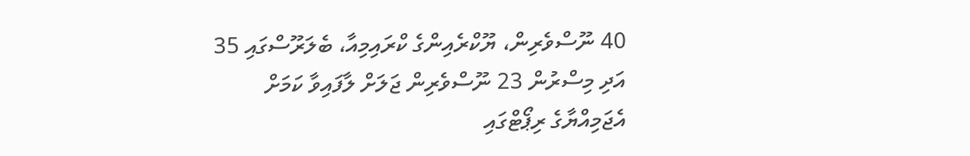40 ނޫސްވެރިން، ޔޫކްރެއިންގެ ކްރައިމިއާ، ބެލަރޫސްގައި 35 އަދި މިސްރުން 23 ނޫސްވެރިން ޖަލަށް ލާފައިވާ ކަމަށް އެޖަމިއްޔާގެ ރިޕޯޓްގައި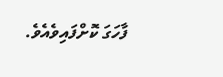ފާހަގަ ކޮށްފައިވެއެވެ.